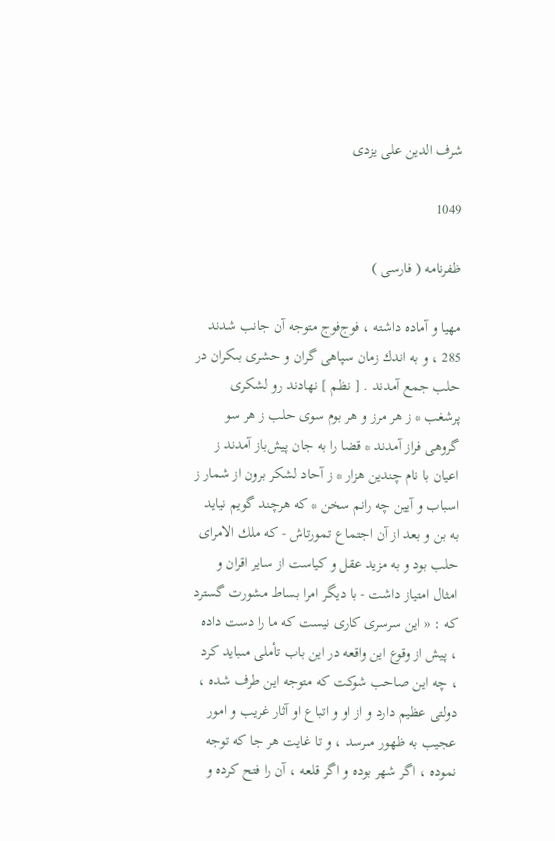شرف الدين على يزدى

1049

ظفرنامه ( فارسى )

مهيا و آماده داشته ، فوج‌فوج متوجه آن جانب شدند 285 ، و به اندك زمان سپاهى گران و حشرى بىكران در حلب جمع آمدند . [ نظم ] نهادند رو لشكرى پرشغب * ز هر مرز و هر بوم سوى حلب ز هر سو گروهى فراز آمدند * قضا را به جان پيش‌باز آمدند ز اعيان با نام چندين هزار * ز آحاد لشكر برون از شمار ز اسباب و آيين چه رانم سخن * كه هرچند گويم نيايد به بن و بعد از آن اجتماع تمورتاش - كه ملك الامراى حلب بود و به مزيد عقل و كياست از ساير اقران و امثال امتياز داشت - با ديگر امرا بساط مشورت گسترد كه : « اين سرسرى كارى نيست كه ما را دست داده ، پيش از وقوع اين واقعه در اين باب تأملى مىبايد كرد ، چه اين صاحب شوكت كه متوجه اين طرف شده ، دولتى عظيم دارد و از او و اتباع او آثار غريب و امور عجيب به ظهور مىرسد ، و تا غايت هر جا كه توجه نموده ، اگر شهر بوده و اگر قلعه ، آن را فتح كرده و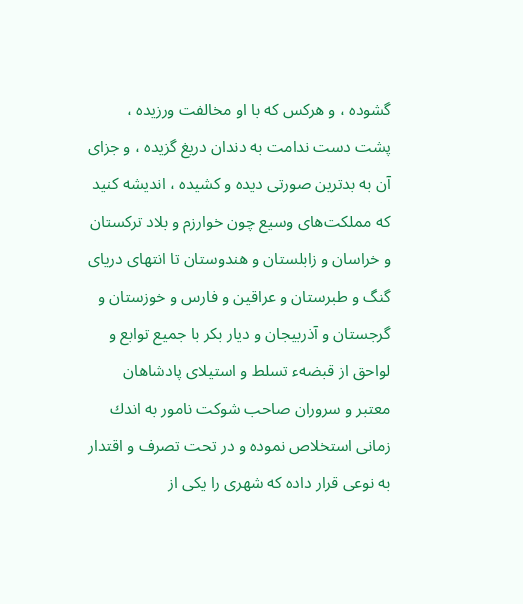گشوده ، و هركس كه با او مخالفت ورزيده ، پشت دست ندامت به دندان دريغ گزيده ، و جزاى آن به بدترين صورتى ديده و كشيده ، انديشه كنيد كه مملكت‌هاى وسيع چون خوارزم و بلاد تركستان و خراسان و زابلستان و هندوستان تا انتهاى درياى گنگ و طبرستان و عراقين و فارس و خوزستان و گرجستان و آذربيجان و ديار بكر با جميع توابع و لواحق از قبضهء تسلط و استيلاى پادشاهان معتبر و سروران صاحب شوكت نامور به اندك زمانى استخلاص نموده و در تحت تصرف و اقتدار به نوعى قرار داده كه شهرى را يكى از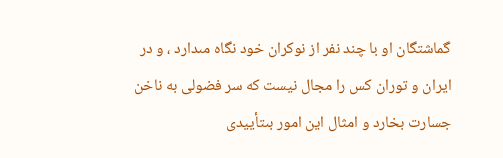گماشتگان او با چند نفر از نوكران خود نگاه مىدارد ، و در ايران و توران كس را مجال نيست كه سر فضولى به ناخن جسارت بخارد و امثال اين امور بىتأييدى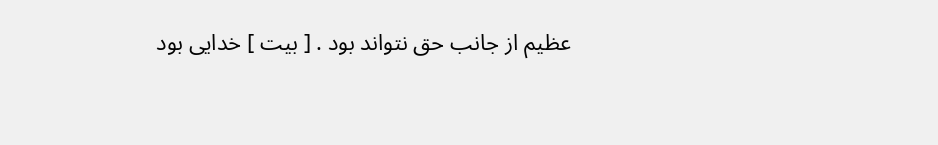عظيم از جانب حق نتواند بود . [ بيت ] خدايى بود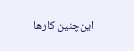اين‌چنين كارها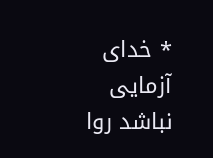* خداى آزمايى نباشد روا